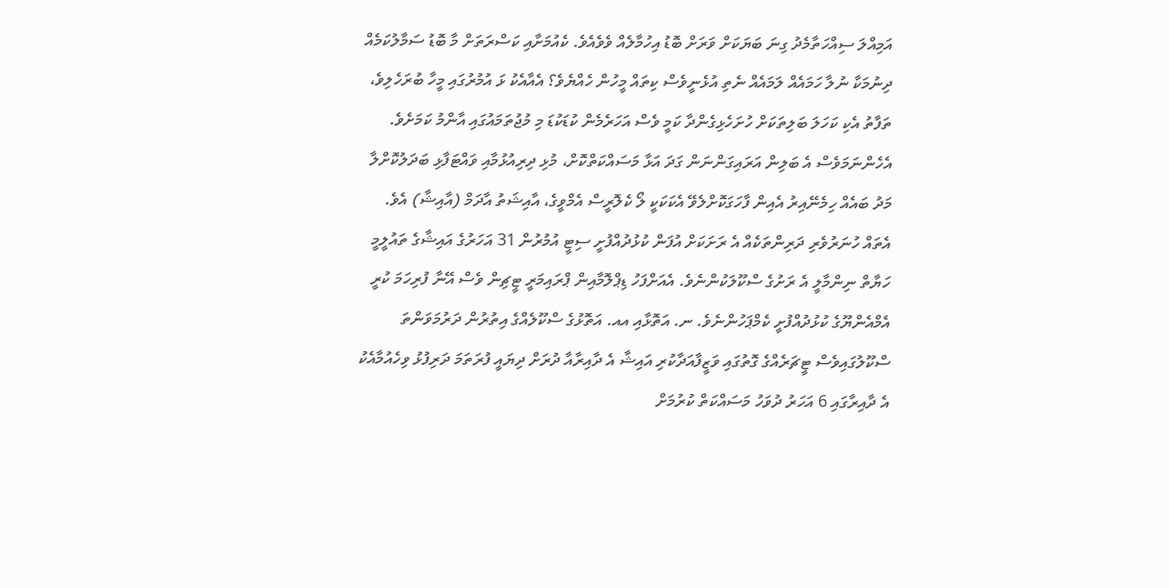އަމިއްލަ ސިއްހަތާމެދު ގިނަ ބަޔަކަށް ވަރަށް ބޮޑު އިހުމާލެއް ވެވެއެވެ. ކެއުމަށާއި ކަސްރަތަށް މާ ބޮޑު ސަމާލުކަމެއް ދިނުމަކާ ނުލާ ހަމައެއް ލަމައެއް ނެތި އުޅެނީވެސް ކިތައް މީހުން ހެއްޔެވެ؟ އެއާއެކު ޅަ އުމުރުގައި މީހާ ބުރަހެލިވެ، ތަފާތު އެކި ކަހަލަ ބަލިތަކަށް ހުށަހެޅިގެންދާ ކަމީ ވެސް އަހަރެމެން ކުޑަކުޑަ މި މުޖުތަމައުގައި އާންމު ކަމަށެވެ. އެހެންނަމަވެސް އެ ބަލިން އަރައިގަންނަން ގަދަ އަޅާ މަސައްކަތްކޮށް، މުޅި ދިރިއުޅުމާއި ވައްޓަފާޅި ބަދަލުކޮށްލާ މަދު ބައެއް ހިމެނޭއިރު އެއިން ފާހަގަކޮށްލެވޭ އެކަކަކީ ލޯ ކެލޮރީސް އެމްވީގެ، އާއިޝަތު އާދަމް (އާއިޝާ) އެވެ.
އެތައް ހުނަރުވެރި ދަރިންތަކެއް އެ ރަށަކަށް އުފަން ކުޅުދުއްފުށީ ސިޓީ އުމުރުން 31 އަހަރުގެ އައިޝާގެ ތައުލީމީ ހަޔާތް ނިންމާލީ އެ ރަށުގެ ސްކޫލަކުންނެވެ. އެއަށްފަހު ޑިޕްލޮމާއިން ޕްރައިމަރީ ޓީޗިން ވެސް އޭނާ ފުރިހަމަ ކުރީ އެމްއެންޔޫގެ ކުޅުދުއްފުށީ ކެމްޕަހުންނެވެ. ނ. އަތޮޅާއި އއ. އަތޮޅުގެ ސްކޫލެއްގެ އިތުރުން ދަރުމަވަންތަ ސްކޫލުގައިވެސް ޓީޗަރެއްގެ ގޮތުގައި ވަޒީފާއަދާކުރި އައިޝާ އެ ދާއިރާއާ ދުރަށް ދިޔައީ ފުރަތަމަ ދަރިފުޅު ވިހެއުމާއެކު އެ ދާއިރާގައި 6 އަހަރު ދުވަހު މަސައްކަތް ކުރުމަށް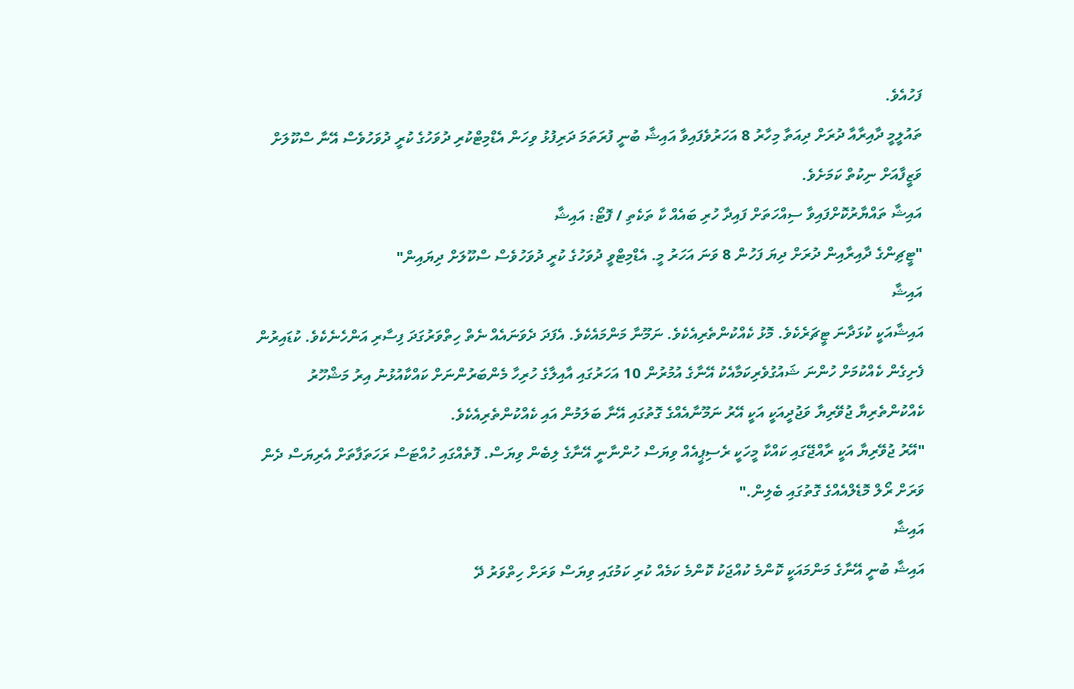ފަހުއެވެ.
ތައުލީމީ ދާއިރާއާ ދުރަށް ދިއަތާ މިހާރު 8 އަހަރުވެފައިވާ އައިޝާ ބުނީ ފުރަތަމަ ދަރިފުޅު ވިހަން އެޑްމިޓްކުރި ދުވަހުގެ ކުރީ ދުވަހުވެސް އޭނާ ސްކޫލަށް ވަޒީފާއަށް ނިކުތް ކަމަށެވެ.
އައިޝާ ތައްޔާރުކޮށްފައިވާ ސިއްހަތަށް ފައިދާ ހުރި ބައެއް ކާ ތަކެތި / ފޮޓޯ: އައިޝާ
"ޓީޗިންގެ ދާއިރާއިން ދުރަށް ދިޔަ ފަހުން 8 ވަނަ އަހަރު މީ. އެޑްމިޓްވީ ދުވަހުގެ ކުރީ ދުވަހުވެސް ސްކޫލަށް ދިޔައިން"
އައިޝާ
އައިޝާއަކީ ކުޅަދާނަ ޓީޗަރެކެވެ. މޮޅު ކެއްކުންތެރިއެކެވެ. ނަމޫނާ މަންމައެކެވެ. އެފަދަ ދެވަނައެއް ނެތް ހިތްވަރުގަދަ ފިސާރި އަންހެނެކެވެ. ކުޑައިރުން ފެށިގެން ކެއްކުމަށް ހުންނަ ޝައުގުވެރިކަމާއެކު އޭނާގެ އުމުރުން 10 އަހަރުގައި އާއިލާގެ ހުރިހާ މެންބަރުންނަށް ކައްކާއުޅުނު އިރު މަޝްހޫރު ކެއްކުންތެރިޔާ ޖުވޭރިޔާ ވަޖުދީއަކީ އަކީ އޭރު ނަމޫނާއެއްގެ ގޮތުގައި އޭނާ ބަލަމުން އައި ކެއްކުންތެރިއެކެވެ.
"އޭރު ޖުވޭރިޔާ އަކީ ރާއްޖޭގައި ކައްކާ މީހަކީ ރެސިޕީއެއް ވިޔަސް ހުންނާނީ އޭނާގެ ލިބެން ވިޔަސް. ފޮތެއްގައި ހުއްޓަސް ރަހަތަފާތަށް އެރިޔަސް ދެން ވަރަށް ރޯލް މޮޑެލްއެއްގެ ގޮތުގައި ބެލިން."
އައިޝާ
އައިޝާ ބުނީ އޭނާގެ މަންމައަކީ ކޮންމެ ކުއްޖަކު ކޮންމެ ކަމެއް ކުރި ކަމުގައި ވިޔަސް ވަރަށް ހިތްވަރު ދޭ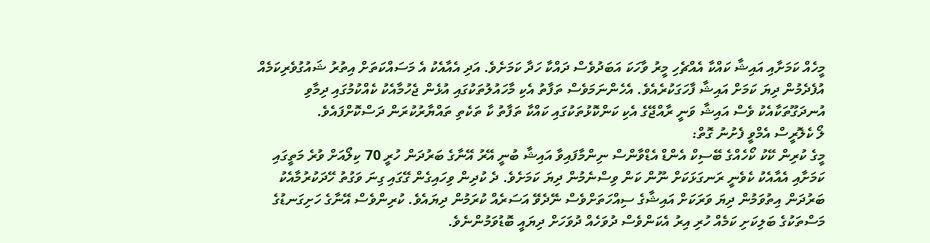މީހެއް ކަމަށާއި އައިޝާ ކައްކާ އެއްޗެހި މީރު ވާހަކަ އަބަދުވެސް ދައްކާ ހަދާ ކަމަށެވެ. އަދި އެއާއެކު އެ މަސައްކަތަށް އިތުރު ޝައުގުވެރިކަމެއް އުފެދެމުން ދިޔަ ކަމަށް އައިޝާ ފާހަގަކުރެއެވެ. އެހެންނަމަވެސް ތަފާތު އެކި މާހައުލުތަކުގައި އުޅެން ޖެހުމާއެކު ކެއްކުމުގައި ދިމާވި އުނދަގޫތަކާއެކު ވެސް އައިޝާ ވަނީ ރާއްޖޭގެ އެކި ކަންކޮޅުތަކުގައި ކައްކާ ތަފާތު ކާ ތަކެތި ތައްޔާރުކުރަން ދަސްކޮށްފައެވެ.
ލޯ ކެލޮރީސް އެމްވީ ފެށުނު ގޮތް:
މީގެ ކުރިން ކޭކު ކޯހެއްގެ ބޭސިކް އެންޑް އެޑްވާންސް ނިންމާފައިވާ އައިޝާ ބުނީ އޭރު އޭނާގެ ބަރުދަން ހުރީ 70 ކިލޯއަށް ވުރެ މަތީގައި ކަމަށާއި އެއާއެކު ކެވެނީ ރަނގަޅަކަށް ނޫން ކަން ވިސްނެމުން ދިޔަ ކަމަށެވެ. ދެ ކުދިން ވިހައިގެން ގޭގައި ގިނަ ވަގުތު ހޭދަކުރުމާއެކު ބަރުދަން އިތުވަމުން ދިޔަ ވަރަކަށް އައިޝާގެ ސިއްހަތަށްވެސް ނޭދެވޭ އަސަރެއް ކުރަމުން ދިޔައެވެ. ކުރިންވެސް އޭނާގެ ހަށިގަނޑުގެ މަސްތަކުގެ ބަލިކަށި ކަމެއް ހުރި އިރު އެކަންވެސް ދުވަހެއް ދުވަހަށް ދިޔައީ ބޮޑުވަމުންނެވެ.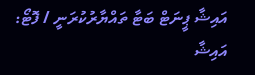އައިޝާ ޕީނަޓް ބަޓާ ތައްޔާރުކުރަނީ / ފޮޓޯ: އައިޝާ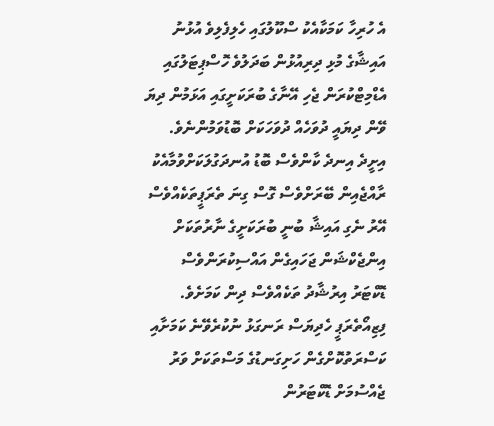އެ ހުރިހާ ކަމަކާއެކު ސްކޫލުގައި ހެލިފެލިވެ އުޅުނު އައިޝާގެ މުޅި ދިރިއުޅުން ބަދަލުވެ ހޮސްޕިޓަލުގައި އެޑްމިޓްކުރަން ޖެހި އޭނާގެ ބުރަކަށީގައި އަޅަމުން ދިޔަ ވޭން ދިޔައީ ދުވަހެއް ދުވަހަކަށް ބޮޑުވަމުންނެވެ. އިށީދެ އިނދެ ކާންވެސް ބޮޑު އުނދަގުލަކަށްވުމާއެކު ރާއްޖެއިން ބޭރަށްވެސް ގޮސް ގިނަ ތެރަޕީތަކެއްވެސް އޭރު ނެގި އައިޝާ ބުނީ ބުރަކަށީގެ ނާރުތަކަށް އިންޖެކްޝަން ޖަހައިގެން އައްސިކުރަންވެސް ޑޮކްޓަރު އިރުޝާދު ތަކެއްވެސް ދިން ކަމަށެވެ.
ފިޒިއޯތެރަޕީ ހެދިޔަސް ރަނގަޅު ނުކުރެވޭނެ ކަމަށާއި ކަސްރަތުކޮށްގެން ހަށިގަނޑުގެ މަސްތަކަށް ވަރު ޖެއްސުމަށް ޑޮކްޓަރުން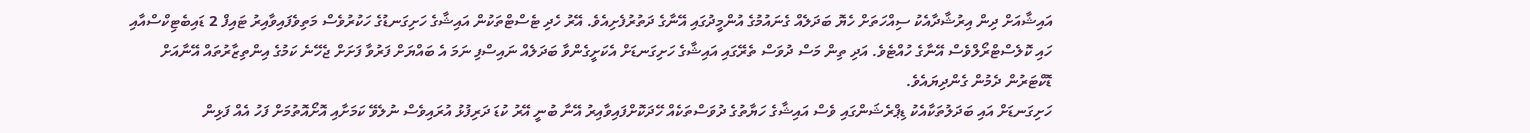އައިޝާއަށް ދިން އިރުޝާދާއެކު ސިއްހަތަށް ހެޔޮ ބަދަލެއް ގެނައުމުގެ އުންމީދުގައި އޭނާގެ ދަތުރުފެށިއެވެ. އޭރު ހެދި ޓެސްޓްތަކުން އައިޝާގެ ހަށިގަނޑުގެ ހަކުރުވެސް މަތިވެފައިވާއިރު ޓައިފް 2 ޑައިބެޓިކްސްއާއި ހައި ކޮލެސްޓްރޯލްވެސް އޭނާގެ ހުއްޓެވެ. އަދި ތިން މަސް ދުވަސް ތެރޭގައި އައިޝާގެ ހަށިގަނޑަށް އެކަށީގެންވާ ބަދަލެއް ނައިސްފި ނަމަ އެ ބައްޔަށް ފަރުވާ ފަށަށް ޖެހޭނެ ކަމުގެ އިންތިޒާރުތައް އޭނާއަށް ޑޮކްޓަރުން ދެމުން ގެންދިޔައެވެ.
ހަށިގަނޑަށް އައި ބަދަލުތަކާއެކު ޑިޕްރެޝަންގައި ވެސް އައިޝާގެ ހަޔާތުގެ ދުވަސްތަކެއް ހޭދަކޮށްފައިވާއިރު އޭނާ ބުނީ އޭރު ކުޑަ ދަރިފުޅު އުރައިވެސް ނުލެވޭ ކަމަށާއި އޮށޯއޮތުމަށް ފަހު އެއް ފަޅިން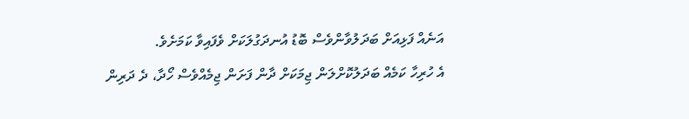އަނެއް ފަޅިއަށް ބަދަލުވާންވެސް ބޮޑު އުނދަގުލަކަށް ވެފައިވާ ކަމަށެވެ.
އެ ހުރިހާ ކަމެއް ބަދަލުކޮށްލަން ޖިމަކަށް ދާން ފަށަން ޖިމެއްވެސް ހޯދާ، ދެ ދަރިން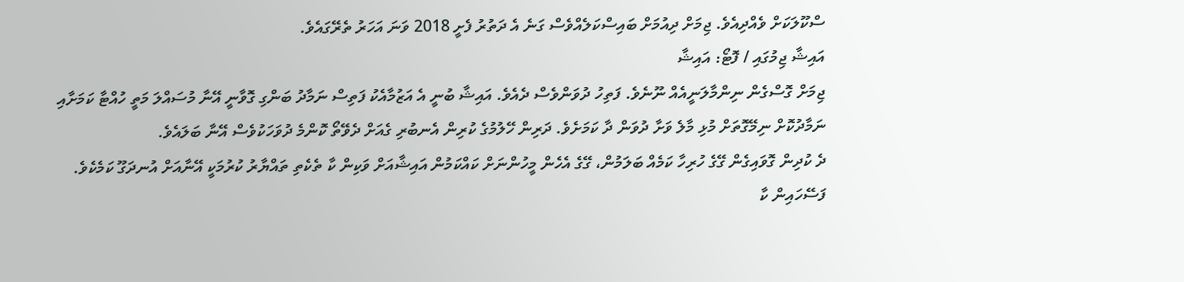ސްކޫލަކަށް ވެއްދިއެވެ. ޖިމަށް ދިއުމަށް ބައިސްކަލެއްވެސް ގަނެ އެ ދަތުރު ފެށީ 2018 ވަނަ އަހަރު ތެރޭގައެވެ.
އައިޝާ ޖިމުގައި / ފޮޓޯ: އައިޝާ
ޖިމަށް ގޮސްގެން ނިންމާލަނީއެއް ނޫނެވެ. ފަތިހު ދުވަންވެސް ދެއެވެ. އައިޝާ ބުނީ އެ އަޒުމާއެކު ފަތިސް ނަމާދު ބަންގި ގޮވާނީ އޭނާ މުސައްލަ މަތީ ހުއްޓާ ކަމަށާއި ނަމާދުކޮށް ނިމޭގޮތަށް މުޅި މާލެ ވަށާ ދުވަން ދާ ކަމަށެވެ. ދަރިން ހޭލުމުގެ ކުރިން އެނބުރި ގެއަށް ދެވޭތޯ ކޮންމެ ދުވަހަކުވެސް އޭނާ ބަލައެވެ.
ދެ ކުދިން ގޮވައިގެން ގޭގެ ހުރިހާ ކަމެއް ބަލަމުން، ގޭގެ އެހެން މީހުންނަށް ކައްކަމުން އައިޝާއަށް ވަކިން ކާ ތެކެތި ތައްޔާރު ކުރުމަކީ އޭނާއަށް އުނދަގޫ ކަމެކެވެ. ފަސޭހައިން ކާ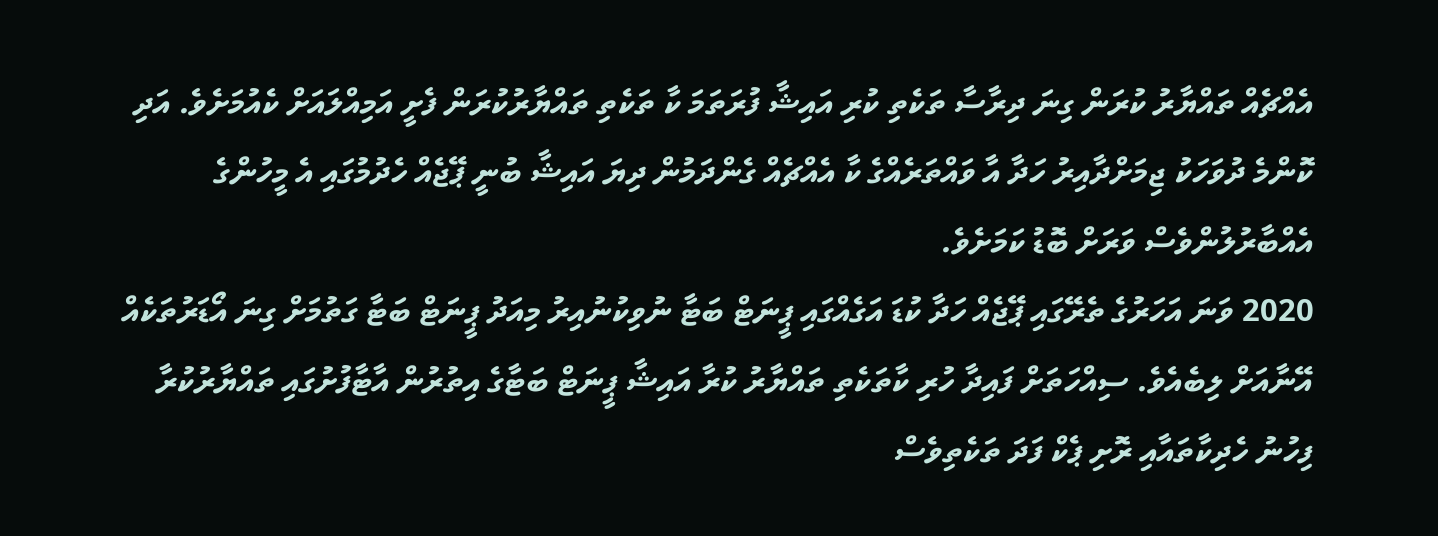އެއްޗެއް ތައްޔާރު ކުރަން ގިނަ ދިރާސާ ތަކެތި ކުރި އައިޝާ ފުރަތަމަ ކާ ތަކެތި ތައްޔާރުކުރަން ފެށީ އަމިއްލައަށް ކެއުމަށެވެ. އަދި ކޮންމެ ދުވަހަކު ޖިމަށްދާއިރު ހަދާ އާ ވައްތަރެއްގެ ކާ އެއްޗެއް ގެންދަމުން ދިޔަ އައިޝާ ބުނީ ޕޭޖެއް ހެދުމުގައި އެ މީހުންގެ އެއްބާރުލުންވެސް ވަރަށް ބޮޑު ކަމަށެވެ.
2020 ވަނަ އަހަރުގެ ތެރޭގައި ޕޭޖެއް ހަދާ ކުޑަ އަގެއްގައި ޕީނަޓް ބަޓާ ނުވިކުނުއިރު މިއަދު ޕީނަޓް ބަޓާ ގަތުމަށް ގިނަ އޯޑަރުތަކެއް އޭނާއަށް ލިބެއެވެ. ސިއްހަތަށް ފައިދާ ހުރި ކާތަކެތި ތައްޔާރު ކުރާ އައިޝާ ޕީނަޓް ބަޓާގެ އިތުރުން އާޓާފުށުގައި ތައްޔާރުކުރާ ފިހުނު ހެދިކާތައާއި ރޮށި ޕެކް ފަދަ ތަކެތިވެސް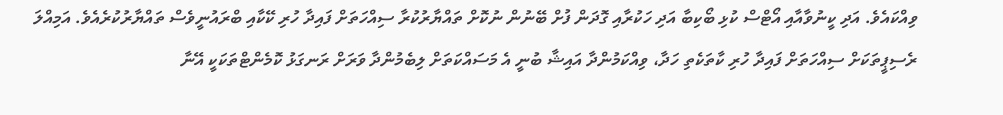ވިއްކައެވެ. އަދި ކީނުވާއާއި އޯޓްސް ކުޅި ބޯކިބާ އަދި ހަކުރާއި ގޮދަން ފުށް ބޭނުން ނުކޮށް ތައްޔާރުކުރާ ސިއްހަތަށް ފައިދާ ހުރި ކޭކާއި ބްރައުނީވެސް ތައްޔާރުކުރެއެވެ. އަމިއްލަ ރެސިޕީތަކަށް ސިއްހަތަށް ފައިދާ ހުރި ކާތަކެތި ހަދާ، ވިއްކަމުންދާ އައިޝާ ބުނީ އެ މަސައްކަތަށް ލިބެމުންދާ ވަރަށް ރަނގަޅު ކޮމެންޓްތަކަކީ އޭނާ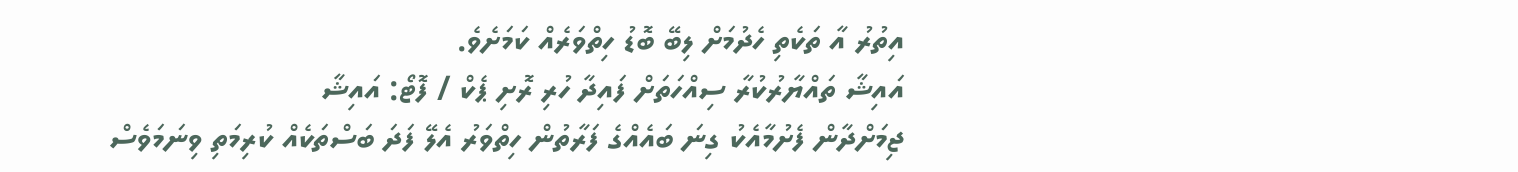އިތުރު އާ ތަކެތި ހެދުމަށް ލިބޭ ބޮޑު ހިތްވަރެއް ކަމަށެވެ.
އައިޝާ ތައްޔާރުކުރާ ސިއްހަތަށް ފައިދާ ހުރި ރޮށި ޕެކް / ފޮޓޯ: އައިޝާ
ޖިމަށްދާން ފެށުމާއެކު ގިނަ ބައެއްގެ ފަރާތުން ހިތްވަރު އެލޭ ފަދަ ބަސްތަކެއް ކުރިމަތި ވިނަމަވެސް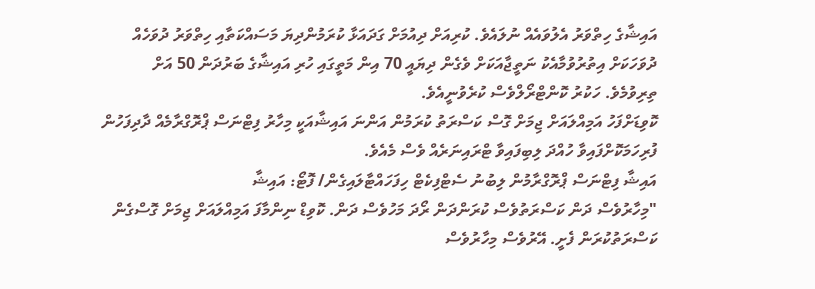އައިޝާގެ ހިތްވަރު އެލުވައެއް ނުލައެވެ. ކުރިއަށް ދިއުމަށް ގަދައަޅާ ކުރަމުންދިޔަ މަސައްކަތާއި ހިތްވަރު ދުވަހެއް ދުވަހަކަށް އިތުރުވުމާއެކު ނަތީޖާއަކަށް ވެގެން ދިޔައީ 70 އިން މަތީގައި ހުރި އައިޝާގެ ބަރުދަން 50 އަށް ތިރިވުމެވެ. ހަކުރު ކޮންޓްރޯލްވެސް ކުރެވުނީއެވެ.
ކޮވިޑަށްފަހު އަމިއްލައަށް ޖިމަށް ގޮސް ކަސްރަތު ކުރަމުން އަންނަ އައިޝާއަކީ މިހާރު ފިޓްނަސް ޕްރޮގްރާމެއް ދާދިފަހުން ފުރިހަމަކޮށްފައިވާ ހުއްދަ ލިބިފައިވާ ޓްރައިނަރެއް ވެސް މެއެވެ.
އައިޝާ ފިޓްނަސް ޕްރޮގްރާމުން ލިބުނު ސެޓްފިކެޓް ހިފަހައްޓާލައިގެން/ ފޮޓޯ: އައިޝާ
"މިހާރުވެސް ދަން ކަސްރަތުވެސް ކުރަންދަން ރޯދަ މަހުވެސް ދަން. ކޮވިޑް ނިންމާފަ އަމިއްލައަށް ޖިމަށް ގޮސްގެން ކަސްރަތުކުރަން ފެށީ. އޭރުވެސް މިހާރުވެސް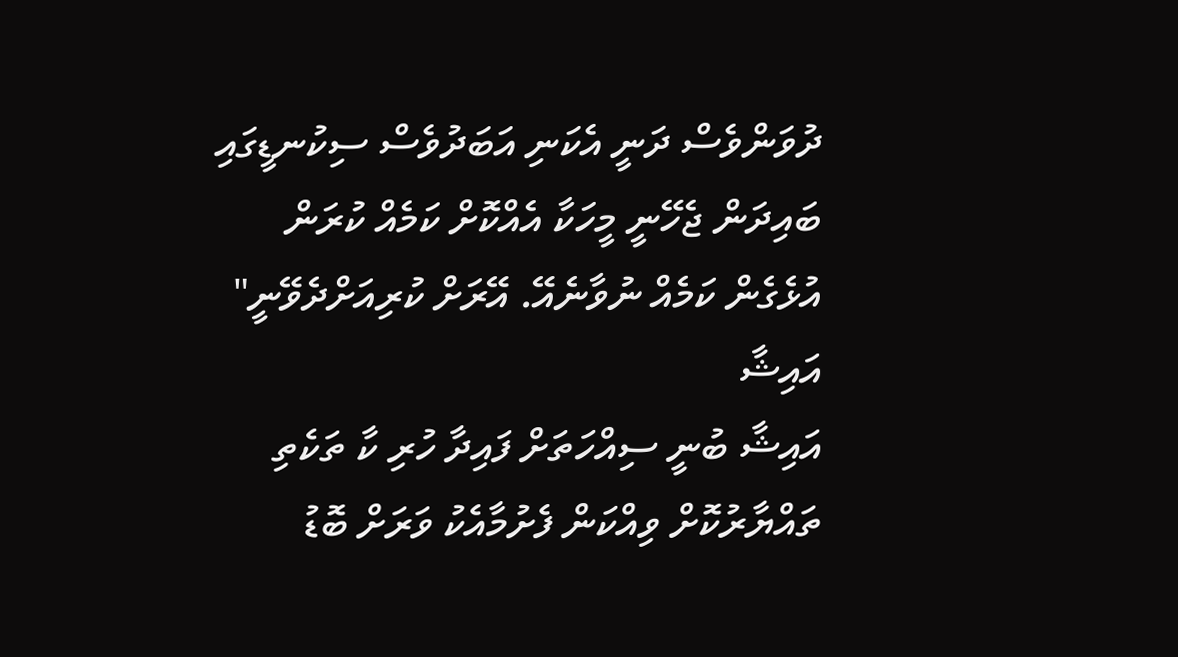ދުވަންވެސް ދަނީ އެކަނި އަބަދުވެސް ސިކުނޑީގައި ބައިދަން ޖެހޭނީ މީހަކާ އެއްކޮށް ކަމެއް ކުރަން އުޅެގެން ކަމެއް ނުވާނެއޭ. އޭރަށް ކުރިއަށްދެވޭނީ"
އައިޝާ
އައިޝާ ބުނީ ސިއްހަތަށް ފައިދާ ހުރި ކާ ތަކެތި ތައްޔާރުކޮށް ވިއްކަން ފެށުމާއެކު ވަރަށް ބޮޑު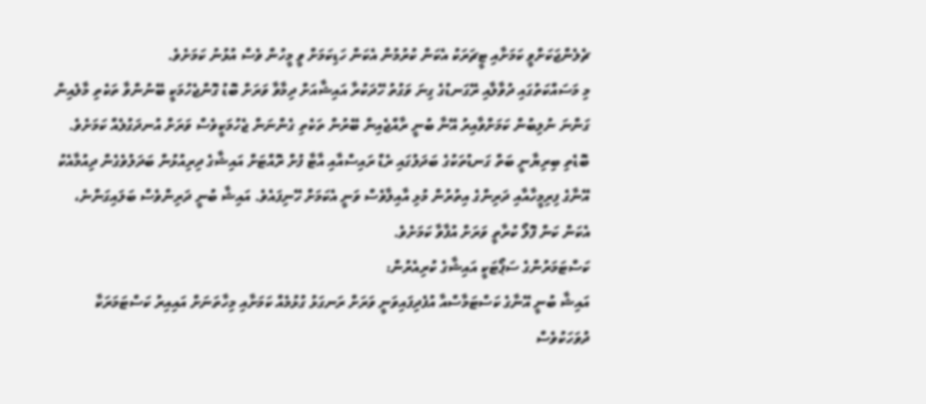ޗެލެންޖަކަށްވީ ކަމަށާއި ޓީޗަރަކު އެކަން ކުރުމުން އެކަން ހަޑިކަމަށް ވީ މީހުން ވެސް އުޅުނު ކަމަށެވެ.
މި މަސައްކަތުގައި ދުވާލާއި ރޭގަނޑުގެ ގިނަ ވަގުތު ހޭދަކުރާ އައިޝާއަށް ދިމާވާ ވަރަށް ބޮޑު ގޮންޖެހުމަކީ ބޭނުންވާ ތަކެތި މާލެއިން ގަންނަ ނުލިބުން ކަމަށްވާއިރު އޭނާ ބުނީ ރާއްޖެއިން ބޭރުން ތަކެތި ގެންނަން ޖެހުމަކީވެސް ވަރަށް އުނދަގުލެއް ކަމަށެވެ.
ބޮޑެތި ބިރިޔާނީ ބަތް ގަނޑުތަކުގެ ބަދަލުގައި ރެޑް ރައިސްއާއި އާޓާ ފުށް ރޮއްޓަށް އައިޝާގެ ދިރިއުޅުން ބަދަލުވެގެން ދިއުމާއެކު އޭނާގެ ފިރިމީހާއާއި ދަރިންގެ އިތުރުން މުޅި އާއިލާވެސް ވަނީ އެކަމަށް ހޭނިފައެވެ. އައިޝާ ބުނީ ދަރިންވެސް ބަލައިގަންނެ، އެކަން ކަން ފޮލޯ ކުރާތީ ވަރަށް އުފާވާ ކަމަށެވެ.
ކަސްޓަމަރުންގެ ސަޕޯޓަކީ އައިޝާގެ ކުރިއެރުން:
އައިޝާ ބުނީ އޭނާގެ ކަސްޓަމާސްއާ އުފެދިފައިވަނީ ވަރަށް ރަނގަޅު ގުޅުމެއް ކަމަށާއި މިހާތަނަށް އައިއިރު ކަސްޓަމަރަކާ ދުވަހަކުވެސް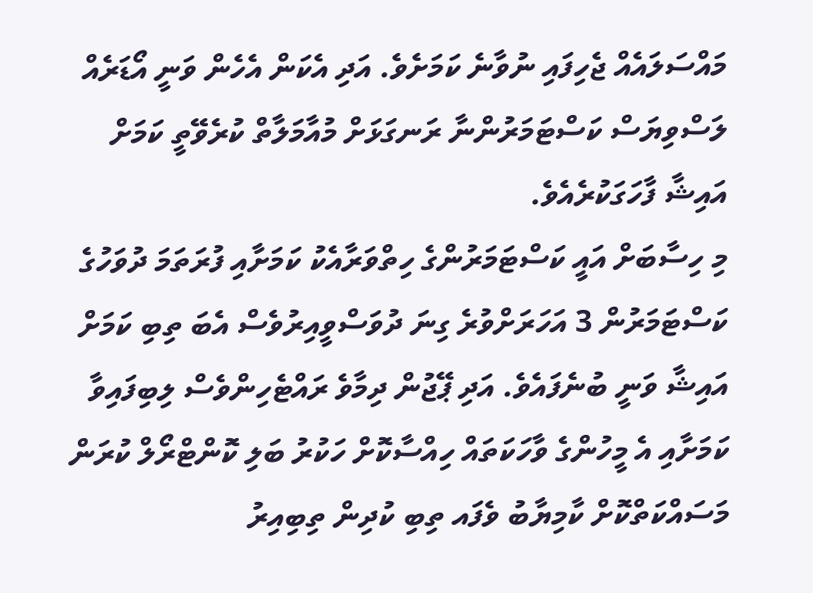މައްސަލައެއް ޖެހިފައި ނުވާނެ ކަމަށެވެ. އަދި އެކަން އެހެން ވަނީ އޯޑަރެއް ލަސްވިޔަސް ކަސްޓަމަރުންނާ ރަނގަޅަށް މުއާމަލާތް ކުރެވޭތީ ކަމަށް އައިޝާ ފާހަގަކުރެއެވެ.
މި ހިސާބަށް އައީ ކަސްޓަމަރުންގެ ހިތްވަރާއެކު ކަމަށާއި ފުރަތަމަ ދުވަހުގެ ކަސްޓަމަރުން 3 އަހަރަށްވުރެ ގިނަ ދުވަސްވީއިރުވެސް އެބަ ތިބި ކަމަށް އައިޝާ ވަނީ ބުނެފައެވެ. އަދި ޕޭޖުން ދިމާވެ ރައްޓެހިންވެސް ލިބިފައިވާ ކަމަށާއި އެ މީހުންގެ ވާހަކަތައް ހިއްސާކޮށް ހަކުރު ބަލި ކޮންޓްރޯލް ކުރަން މަސައްކަތްކޮށް ކާމިޔާބު ވެފައ ތިބި ކުދިން ތިބިއިރު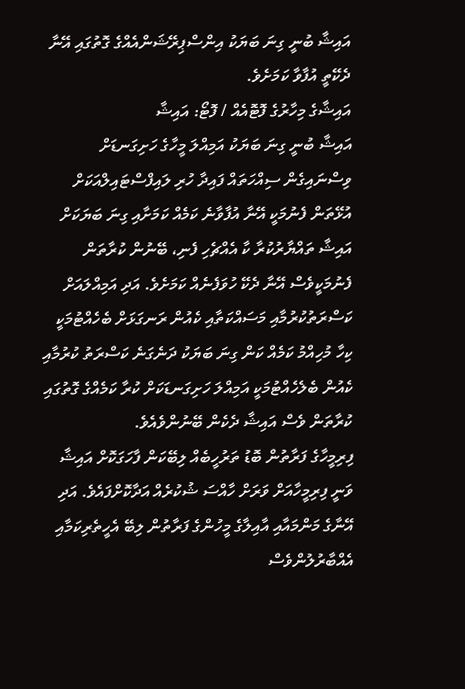އައިޝާ ބުނީ ގިނަ ބަޔަކު އިންސްޕިރޭޝަންއެއްގެ ގޮތުގައި އޭނާ ދެކޭތީ އުފާވާ ކަމަށެވެ.
އައިޝާގެ މިހާރުގެ ފޮޓޮއެއް / ފޮޓޯ: އައިޝާ
އައިޝާ ބުނީ ގިނަ ބަޔަކު އަމިއްލަ މީހާގެ ހަށިގަނޑަށް ވިސްނައިގެން ސިއްހަތައް ފައިދާ ހުރި ލައިފްސްޓައިލްއަކަށް އުޅޭތަން ފެނުމަކީ އޭނާ އުފާވާނެ ކަމެއް ކަމަށާއި ގިނަ ބަޔަކަށް އައިޝާ ތައްޔާރުކުރާ ކާ އެއްޗެހި ފެނި، ބޭނުން ކުރާތަން ފެނުމަކީވެސް އޭނާ ދެކޭ ހުވަފެނެއް ކަމަށެވެ. އަދި އަމިއްލައަށް ކަސްރަތުކުރުމާއި މަސައްކަތާއި ކެއުން ރަނގަޅަށް ބެހެއްޓުމަކީ ކިހާ މުހިއްމު ކަމެއް ކަން ގިނަ ބަޔަކު ދަނެގަނެ ކަސްރަތު ކުރުމާއި ކެއުން ބެލެހެއްޓުމަކީ އަމިއްލަ ހަށިގަނޑަކަށް ކުރާ ކަމެއްގެ ގޮތުގައި ކުރާތަން ވެސް އައިޝާ ދެކެން ބޭނުންވެއެވެ.
ފިރިމީހާގެ ފަރާތުން ބޮޑު ތަރުހީބެއް ލިބޭކަން ފާހަގަކޮށް އައިޝާ ވަނީ ފިރިމީހާއަށް ވަރަށް ހާއްސަ ޝުކުރެއް އަދާކޮށްފައެވެ. އަދި އޭނާގެ މަންމައާއި އާއިލާގެ މީހުންގެ ފަރާތުން ލިބޭ އެހީތެރިކަމާއި އެއްބާރުލުންވެސް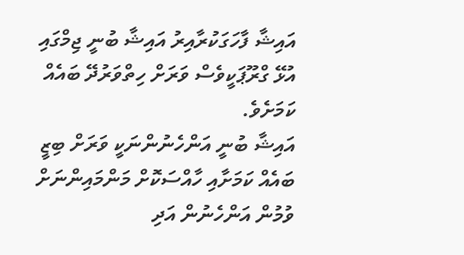އައިޝާ ފާހަގަކުރާއިރު އައިޝާ ބުނީ ޖިމްގައި އުޅޭ ގްރޫޕަކީވެސް ވަރަށް ހިތްވަރުދޭ ބައެއް ކަމަށެވެ.
އައިޝާ ބުނީ އަންހެނުންނަކީ ވަރަށް ބިޒީ ބައެއް ކަމަށާއި ހާއްސަކޮށް މަންމައިންނަށް ވުމުން އަންހެނުން އަދި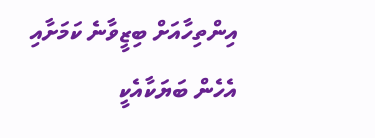އިންތިހާއަށް ބިޒީވާނެ ކަމަށާއި އެހެން ބަޔަކާއެކީ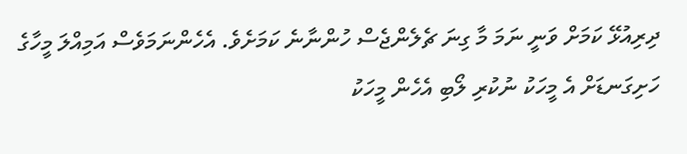ދިރިއުޅޭ ކަމަށް ވަނީ ނަމަ މާ ގިނަ ޗެލެންޖެސް ހުންނާނެ ކަމަށެވެ. އެހެންނަމަވެސް އަމިއްލަ މީހާގެ ހަށިގަނޑަށް އެ މީހަކު ނުކުރި ލޯބި އެހެން މީހަކު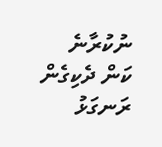ނުކުރާނެ ކަން ދެކިގެން ރަނގަޅު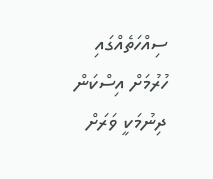ސިއްހަތެއްގައި ހުރުމަށް އިސްކަން ދިނުމަކީ ވަރަށް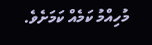މުހިއްމު ކަމެއް ކަމަށެވެ.